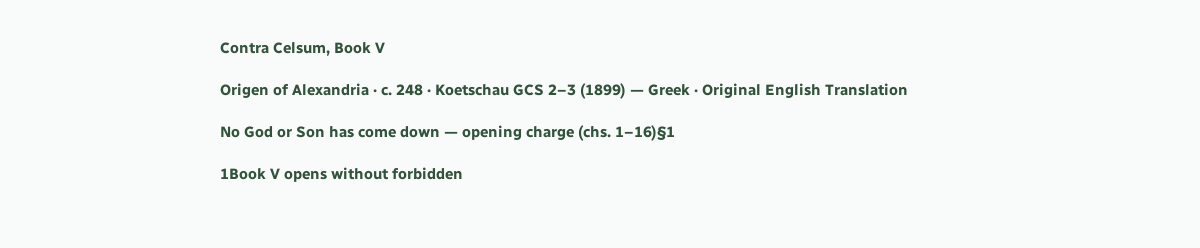Contra Celsum, Book V

Origen of Alexandria · c. 248 · Koetschau GCS 2–3 (1899) — Greek · Original English Translation

No God or Son has come down — opening charge (chs. 1–16)§1

1Book V opens without forbidden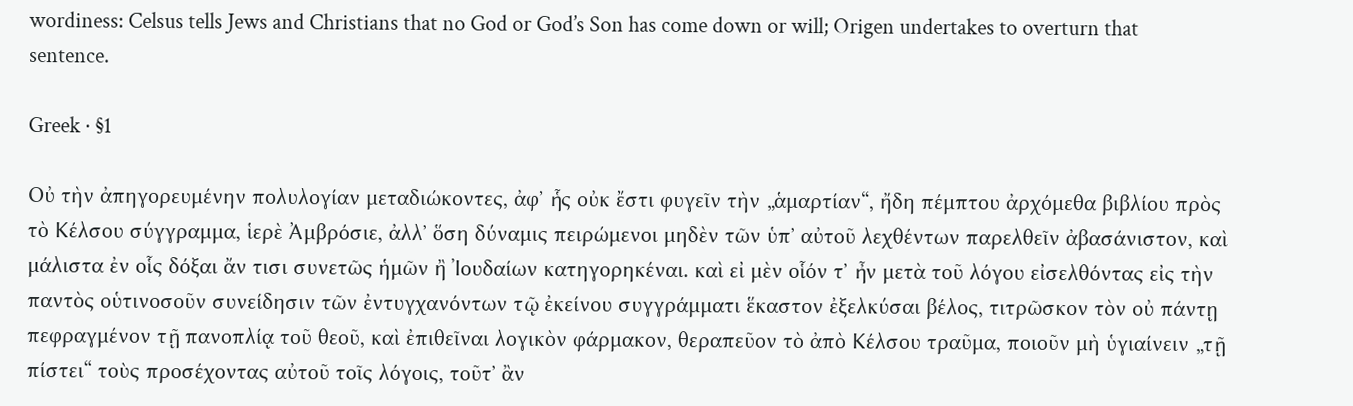wordiness: Celsus tells Jews and Christians that no God or God’s Son has come down or will; Origen undertakes to overturn that sentence.

Greek · §1

Οὐ τὴν ἀπηγορευμένην πολυλογίαν μεταδιώκοντες, ἀφ᾿ ἧς οὐκ ἔστι φυγεῖν τὴν „ἁμαρτίαν“, ἤδη πέμπτου ἀρχόμεθα βιβλίου πρὸς τὸ Κέλσου σύγγραμμα, ἱερὲ Ἀμβρόσιε, ἀλλ᾿ ὅση δύναμις πειρώμενοι μηδὲν τῶν ὑπ᾿ αὐτοῦ λεχθέντων παρελθεῖν ἀβασάνιστον, καὶ μάλιστα ἐν οἷς δόξαι ἄν τισι συνετῶς ἡμῶν ἢ Ἰουδαίων κατηγορηκέναι. καὶ εἰ μὲν οἷόν τ᾿ ἦν μετὰ τοῦ λόγου εἰσελθόντας εἰς τὴν παντὸς οὑτινοσοῦν συνείδησιν τῶν ἐντυγχανόντων τῷ ἐκείνου συγγράμματι ἕκαστον ἐξελκύσαι βέλος, τιτρῶσκον τὸν οὐ πάντῃ πεφραγμένον τῇ πανοπλίᾳ τοῦ θεοῦ, καὶ ἐπιθεῖναι λογικὸν φάρμακον, θεραπεῦον τὸ ἀπὸ Κέλσου τραῦμα, ποιοῦν μὴ ὑγιαίνειν „τῇ πίστει“ τοὺς προσέχοντας αὐτοῦ τοῖς λόγοις, τοῦτ᾿ ἂν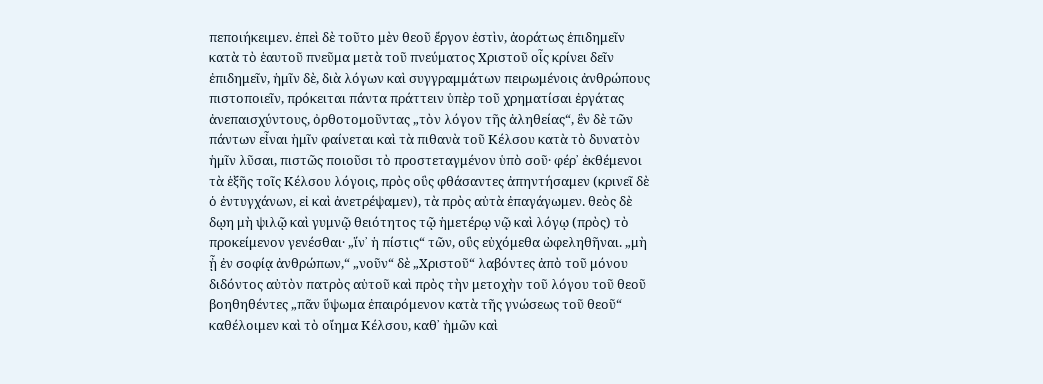πεποιήκειμεν. ἐπεὶ δὲ τοῦτο μὲν θεοῦ ἔργον ἐστὶν, ἀοράτως ἐπιδημεῖν κατὰ τὸ ἑαυτοῦ πνεῦμα μετὰ τοῦ πνεύματος Χριστοῦ οἷς κρίνει δεῖν ἐπιδημεῖν, ἡμῖν δὲ, διὰ λόγων καὶ συγγραμμάτων πειρωμένοις ἀνθρώπους πιστοποιεῖν, πρόκειται πάντα πράττειν ὑπὲρ τοῦ χρηματίσαι ἐργάτας ἀνεπαισχύντους, ὀρθοτομοῦντας „τὸν λόγον τῆς ἀληθείας“, ἓν δὲ τῶν πάντων εἶναι ἡμῖν φαίνεται καὶ τὰ πιθανὰ τοῦ Κέλσου κατὰ τὸ δυνατὸν ἡμῖν λῦσαι, πιστῶς ποιοῦσι τὸ προστεταγμένον ὑπὸ σοῦ· φέρ᾿ ἐκθέμενοι τὰ ἑξῆς τοῖς Κέλσου λόγοις, πρὸς οὓς φθάσαντες ἀπηντήσαμεν (κρινεῖ δὲ ὁ ἐντυγχάνων, εἰ καὶ ἀνετρέψαμεν), τὰ πρὸς αὐτὰ ἐπαγάγωμεν. θεὸς δὲ δῳη μὴ ψιλῷ καὶ γυμνῷ θειότητος τῷ ἡμετέρῳ νῷ καὶ λόγῳ (πρὸς) τὸ προκείμενον γενέσθαι· „ἵν᾿ ἡ πίστις“ τῶν, οὓς εὐχόμεθα ὠφεληθῆναι. „μὴ ᾖ ἐν σοφίᾳ ἀνθρώπων,“ „νοῦν“ δὲ „Χριστοῦ“ λαβόντες ἀπὸ τοῦ μόνου διδόντος αὐτὸν πατρὸς αὐτοῦ καὶ πρὸς τὴν μετοχὴν τοῦ λόγου τοῦ θεοῦ βοηθηθέντες „πᾶν ὕψωμα ἐπαιρόμενον κατὰ τῆς γνώσεως τοῦ θεοῦ“ καθέλοιμεν καὶ τὸ οἴημα Κέλσου, καθ᾿ ἡμῶν καὶ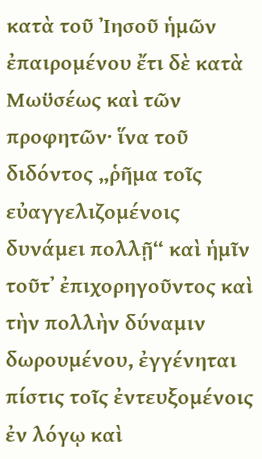κατὰ τοῦ Ἰησοῦ ἡμῶν ἐπαιρομένου ἔτι δὲ κατὰ Μωϋσέως καὶ τῶν προφητῶν· ἵνα τοῦ διδόντος „ῥῆμα τοῖς εὐαγγελιζομένοις δυνάμει πολλῇ“ καὶ ἡμῖν τοῦτ᾿ ἐπιχορηγοῦντος καὶ τὴν πολλὴν δύναμιν δωρουμένου, ἐγγένηται πίστις τοῖς ἐντευξομένοις ἐν λόγῳ καὶ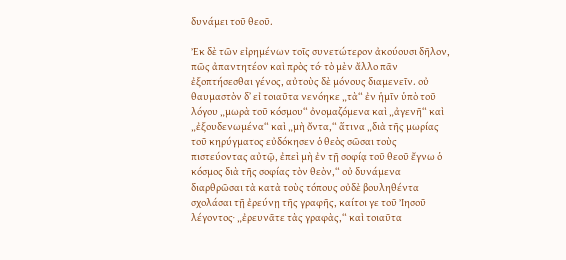δυνάμει τοῦ θεοῦ.

Ἐκ δὲ τῶν εἰρημένων τοῖς συνετώτερον ἀκούουσι δῆλον, πῶς ἀπαντητέον καὶ πρὸς τό· τὸ μὲν ἄλλο πᾶν ἐξοπτήσεσθαι γένος, αὐτοὺς δὲ μόνους διαμενεῖν. οὐ θαυμαστὸν δ᾿ εἰ τοιαῦτα νενόηκε „τὰ“ ἐν ἡμῖν ὑπὸ τοῦ λόγου „μωρὰ τοῦ κόσμου“ ὀνομαζόμενα καὶ „ἀγενῆ“ καὶ „ἐξουδενωμένα“ καὶ „μὴ ὄντα,“ ἅτινα „διὰ τῆς μωρίας τοῦ κηρύγματος εὐδόκησεν ὁ θεὸς σῶσαι τοὺς πιστεύοντας αὐτῷ, ἐπεὶ μὴ ἐν τῇ σοφίᾳ τοῦ θεοῦ ἔγνω ὁ κόσμος διὰ τῆς σοφίας τὸν θεὸν,“ οὐ δυνάμενα διαρθρῶσαι τὰ κατὰ τοὺς τόπους οὐδὲ βουληθέντα σχολάσαι τῇ ἐρεύνῃ τῆς γραφῆς, καίτοι γε τοῦ Ἰησοῦ λέγοντος· „ἐρευνᾶτε τὰς γραφὰς,“ καὶ τοιαῦτα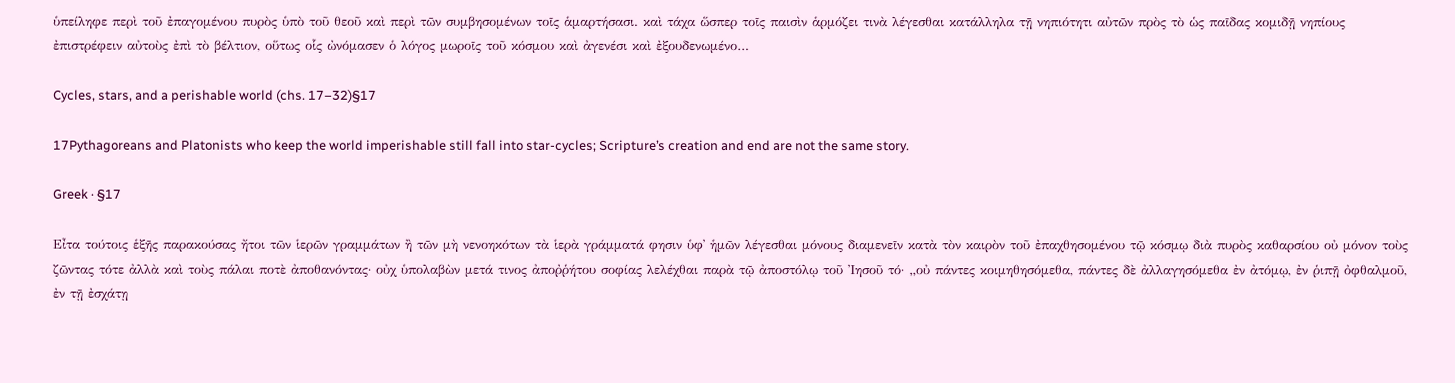ὑπείληφε περὶ τοῦ ἐπαγομένου πυρὸς ὑπὸ τοῦ θεοῦ καὶ περὶ τῶν συμβησομένων τοῖς ἁμαρτήσασι. καὶ τάχα ὥσπερ τοῖς παισὶν ἁρμόζει τινὰ λέγεσθαι κατάλληλα τῇ νηπιότητι αὐτῶν πρὸς τὸ ὡς παῖδας κομιδῇ νηπίους ἐπιστρέφειν αὐτοὺς ἐπὶ τὸ βέλτιον, οὕτως οἷς ὠνόμασεν ὁ λόγος μωροῖς τοῦ κόσμου καὶ ἀγενέσι καὶ ἐξουδενωμένο…

Cycles, stars, and a perishable world (chs. 17–32)§17

17Pythagoreans and Platonists who keep the world imperishable still fall into star-cycles; Scripture’s creation and end are not the same story.

Greek · §17

Εἶτα τούτοις ἑξῆς παρακούσας ἤτοι τῶν ἱερῶν γραμμάτων ἢ τῶν μὴ νενοηκότων τὰ ἱερὰ γράμματά φησιν ὑφ᾿ ἡμῶν λέγεσθαι μόνους διαμενεῖν κατὰ τὸν καιρὸν τοῦ ἐπαχθησομένου τῷ κόσμῳ διὰ πυρὸς καθαρσίου οὐ μόνον τοὺς ζῶντας τότε ἀλλὰ καὶ τοὺς πάλαι ποτὲ ἀποθανόντας· οὐχ ὑπολαβὼν μετά τινος ἀποῤῥήτου σοφίας λελέχθαι παρὰ τῷ ἀποστόλῳ τοῦ Ἰησοῦ τό· „οὐ πάντες κοιμηθησόμεθα, πάντες δὲ ἀλλαγησόμεθα ἐν ἀτόμῳ, ἐν ῥιπῇ ὀφθαλμοῦ, ἐν τῇ ἐσχάτῃ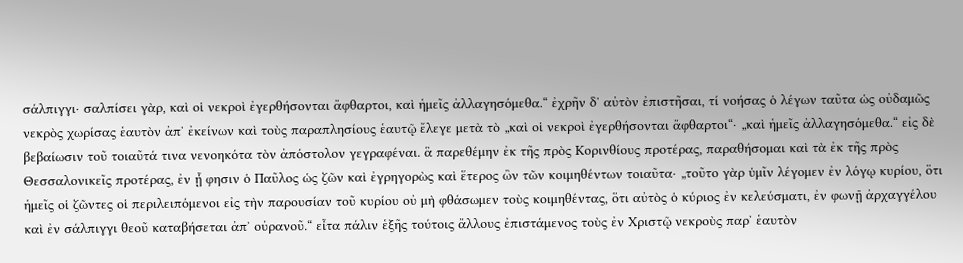σάλπιγγι· σαλπίσει γὰρ, καὶ οἱ νεκροὶ ἐγερθήσονται ἄφθαρτοι, καὶ ἡμεῖς ἀλλαγησόμεθα.“ ἐχρῆν δ᾿ αὐτὸν ἐπιστῆσαι, τί νοήσας ὁ λέγων ταῦτα ὡς οὐδαμῶς νεκρὸς χωρίσας ἑαυτὸν ἀπ᾿ ἐκείνων καὶ τοὺς παραπλησίους ἑαυτῷ ἔλεγε μετὰ τὸ „καὶ οἱ νεκροὶ ἐγερθήσονται ἄφθαρτοι“· „καὶ ἡμεῖς ἀλλαγησόμεθα.“ εἰς δὲ βεβαίωσιν τοῦ τοιαῦτά τινα νενοηκότα τὸν ἀπόστολον γεγραφέναι. ἃ παρεθέμην ἐκ τῆς πρὸς Κορινθίους προτέρας, παραθήσομαι καὶ τὰ ἐκ τῆς πρὸς Θεσσαλονικεῖς προτέρας, ἐν ᾗ φησιν ὁ Παῦλος ὡς ζῶν καὶ ἐγρηγορὼς καὶ ἕτερος ὢν τῶν κοιμηθέντων τοιαῦτα· „τοῦτο γὰρ ὑμῖν λέγομεν ἐν λόγῳ κυρίου, ὅτι ἡμεῖς οἱ ζῶντες οἱ περιλειπόμενοι εἰς τὴν παρουσίαν τοῦ κυρίου οὐ μὴ φθάσωμεν τοὺς κοιμηθέντας, ὅτι αὐτὸς ὁ κύριος ἐν κελεύσματι, ἐν φωνῇ ἀρχαγγέλου καὶ ἐν σάλπιγγι θεοῦ καταβήσεται ἀπ᾿ οὐρανοῦ.“ εἶτα πάλιν ἑξῆς τούτοις ἄλλους ἐπιστάμενος τοὺς ἐν Χριστῷ νεκροὺς παρ᾿ ἑαυτὸν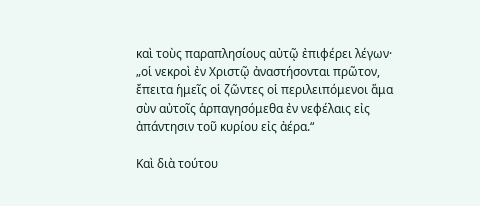καὶ τοὺς παραπλησίους αὐτῷ ἐπιφέρει λέγων· „οἱ νεκροὶ ἐν Χριστῷ ἀναστήσονται πρῶτον, ἔπειτα ἡμεῖς οἱ ζῶντες οἱ περιλειπόμενοι ἅμα σὺν αὐτοῖς ἁρπαγησόμεθα ἐν νεφέλαις εἰς ἀπάντησιν τοῦ κυρίου εἰς ἀέρα.“

Καὶ διὰ τούτου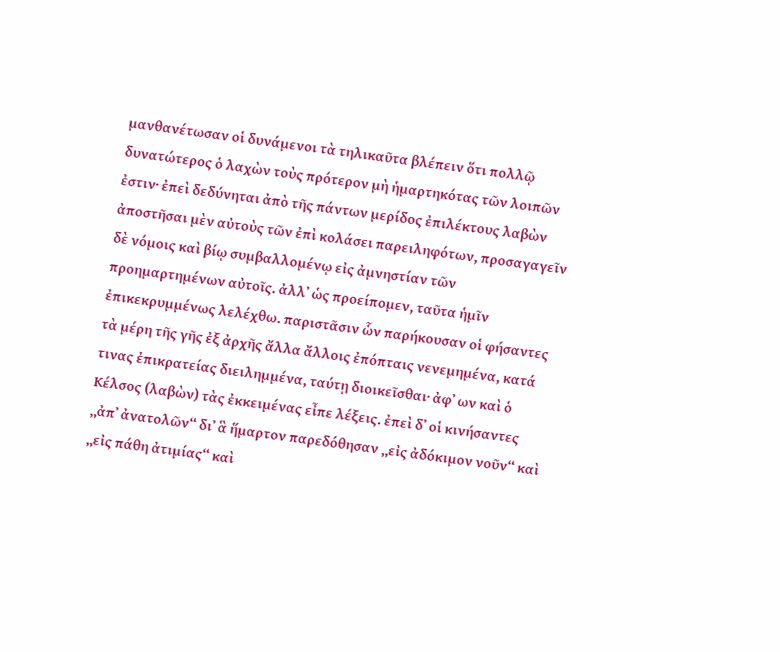μανθανέτωσαν οἱ δυνάμενοι τὰ τηλικαῦτα βλέπειν ὅτι πολλῷ δυνατώτερος ὁ λαχὼν τοὺς πρότερον μὴ ἡμαρτηκότας τῶν λοιπῶν ἐστιν· ἐπεὶ δεδύνηται ἀπὸ τῆς πάντων μερίδος ἐπιλέκτους λαβὼν ἀποστῆσαι μὲν αὐτοὺς τῶν ἐπὶ κολάσει παρειληφότων, προσαγαγεῖν δὲ νόμοις καὶ βίῳ συμβαλλομένῳ εἰς ἀμνηστίαν τῶν προημαρτημένων αὐτοῖς. ἀλλ᾿ ὡς προείπομεν, ταῦτα ἡμῖν ἐπικεκρυμμένως λελέχθω. παριστᾶσιν ὧν παρήκουσαν οἱ φήσαντες τὰ μέρη τῆς γῆς ἐξ ἀρχῆς ἄλλα ἄλλοις ἐπόπταις νενεμημένα, κατά τινας ἐπικρατείας διειλημμένα, ταύτῃ διοικεῖσθαι· ἀφ᾿ ων καὶ ὁ Κέλσος (λαβὼν) τὰς ἐκκειμένας εἶπε λέξεις. ἐπεὶ δ᾿ οἱ κινήσαντες „ἀπ᾿ ἀνατολῶν“ δι᾿ ἃ ἥμαρτον παρεδόθησαν „εἰς ἀδόκιμον νοῦν“ καὶ „εἰς πάθη ἀτιμίας“ καὶ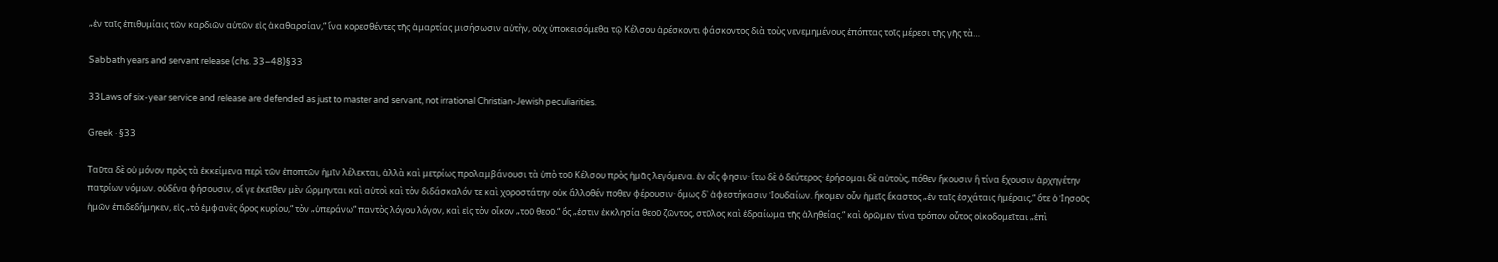„ἐν ταῖς ἐπιθυμίαις τῶν καρδιῶν αὐτῶν εἰς ἀκαθαρσίαν,“ ἵνα κορεσθέντες τῆς ἁμαρτίας μισήσωσιν αὐτὴν, οὐχ ὑποκεισόμεθα τῷ Κέλσου ἀρέσκοντι φάσκοντος διὰ τοὺς νενεμημένους ἐπόπτας τοῖς μέρεσι τῆς γῆς τὰ…

Sabbath years and servant release (chs. 33–48)§33

33Laws of six-year service and release are defended as just to master and servant, not irrational Christian-Jewish peculiarities.

Greek · §33

Ταῦτα δὲ οὐ μόνον πρὸς τὰ ἐκκείμενα περὶ τῶν ἐποπτῶν ἡμῖν λέλεκται, ἀλλὰ καὶ μετρίως προλαμβάνουσι τὰ ὑπὸ τοῦ Κέλσου πρὸς ἡμᾶς λεγόμενα. ἐν οἷς φησιν· ἴτω δὲ ὁ δεύτερος· ἐρήσομαι δὲ αὐτοὺς, πόθεν ἥκουσιν ἢ τίνα ἔχουσιν ἀρχηγέτην πατρίων νόμων. οὐδένα φήσουσιν, οἵ γε ἐκεῖθεν μὲν ὥρμηνται καὶ αὐτοὶ καὶ τὸν διδάσκαλόν τε καὶ χοροστάτην οὐκ ἄλλοθέν ποθεν φέρουσιν· ὅμως δ᾿ ἀφεστήκασιν Ἰουδαίων. ἥκομεν οὖν ἡμεῖς ἕκαστος „ἐν ταῖς ἐσχάταις ἡμέραις,“ ὅτε ὁ Ἰησοῦς ἡμῶν ἐπιδεδήμηκεν, εἰς „τὸ ἐμφανὲς ὄρος κυρίου,“ τὸν „ὑπεράνω“ παντὸς λόγου λόγον, καὶ εἰς τὸν οἶκον „τοῦ θεοῦ.“ ὅς „ἐστιν ἐκκλησία θεοῦ ζῶντος, στῦλος καὶ ἑδραίωμα τῆς ἀληθείας.“ καὶ ὁρῶμεν τίνα τρόπον οὗτος οἰκοδομεῖται „ἐπὶ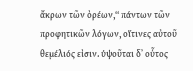ἄκρων τῶν ὀρέων,“ πάντων τῶν προφητικῶν λόγων, οἵτινες αὐτοῦ θεμέλιός εἰσιν. ὑψοῦται δ᾿ οὗτος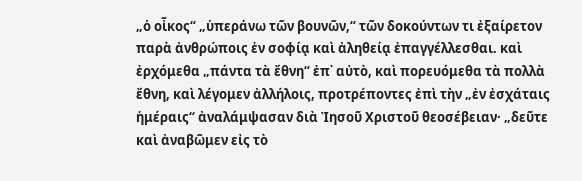„ὁ οἶκος“ „ὑπεράνω τῶν βουνῶν,“ τῶν δοκούντων τι ἐξαίρετον παρὰ ἀνθρώποις ἐν σοφίᾳ καὶ ἀληθείᾳ ἐπαγγέλλεσθαι. καὶ ἐρχόμεθα „πάντα τὰ ἔθνη“ ἐπ᾿ αὐτὸ, καὶ πορευόμεθα τὰ πολλὰ ἔθνη, καὶ λέγομεν ἀλλήλοις, προτρέποντες ἐπὶ τὴν „ἐν ἐσχάταις ἡμέραις“ ἀναλάμψασαν διὰ Ἰησοῦ Χριστοῦ θεοσέβειαν· „δεῦτε καὶ ἀναβῶμεν εἰς τὸ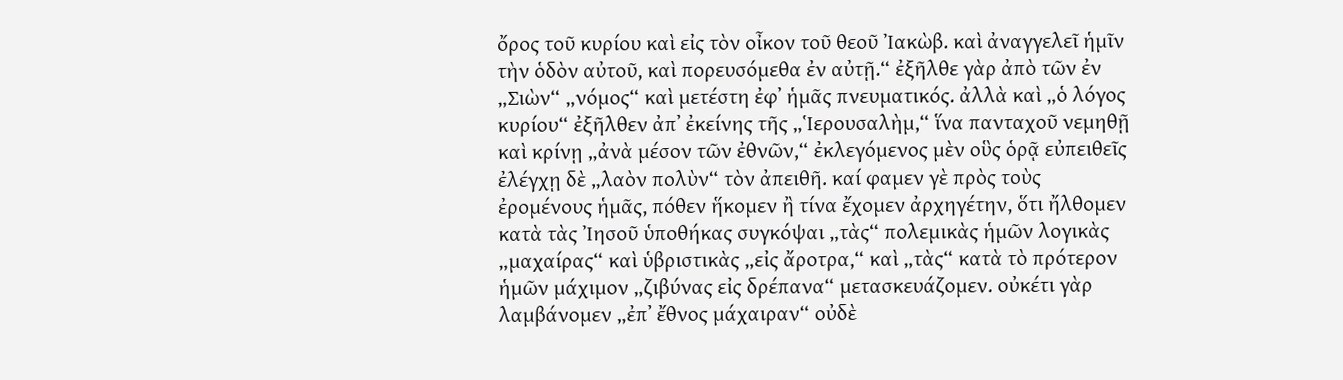ὄρος τοῦ κυρίου καὶ εἰς τὸν οἶκον τοῦ θεοῦ Ἰακὼβ. καὶ ἀναγγελεῖ ἡμῖν τὴν ὁδὸν αὐτοῦ, καὶ πορευσόμεθα ἐν αὐτῇ.“ ἐξῆλθε γὰρ ἀπὸ τῶν ἐν „Σιὼν“ „νόμος“ καὶ μετέστη ἐφ᾿ ἡμᾶς πνευματικός. ἀλλὰ καὶ „ὁ λόγος κυρίου“ ἐξῆλθεν ἀπ᾿ ἐκείνης τῆς „Ἱερουσαλὴμ,“ ἵνα πανταχοῦ νεμηθῇ καὶ κρίνῃ „ἀνὰ μέσον τῶν ἐθνῶν,“ ἐκλεγόμενος μὲν οὓς ὁρᾷ εὐπειθεῖς ἐλέγχῃ δὲ „λαὸν πολὺν“ τὸν ἀπειθῆ. καί φαμεν γὲ πρὸς τοὺς ἐρομένους ἡμᾶς, πόθεν ἥκομεν ἢ τίνα ἔχομεν ἀρχηγέτην, ὅτι ἤλθομεν κατὰ τὰς Ἰησοῦ ὑποθήκας συγκόψαι „τὰς“ πολεμικὰς ἡμῶν λογικὰς „μαχαίρας“ καὶ ὑβριστικὰς „εἰς ἄροτρα,“ καὶ „τὰς“ κατὰ τὸ πρότερον ἡμῶν μάχιμον „ζιβύνας εἰς δρέπανα“ μετασκευάζομεν. οὐκέτι γὰρ λαμβάνομεν „ἐπ᾿ ἔθνος μάχαιραν“ οὐδὲ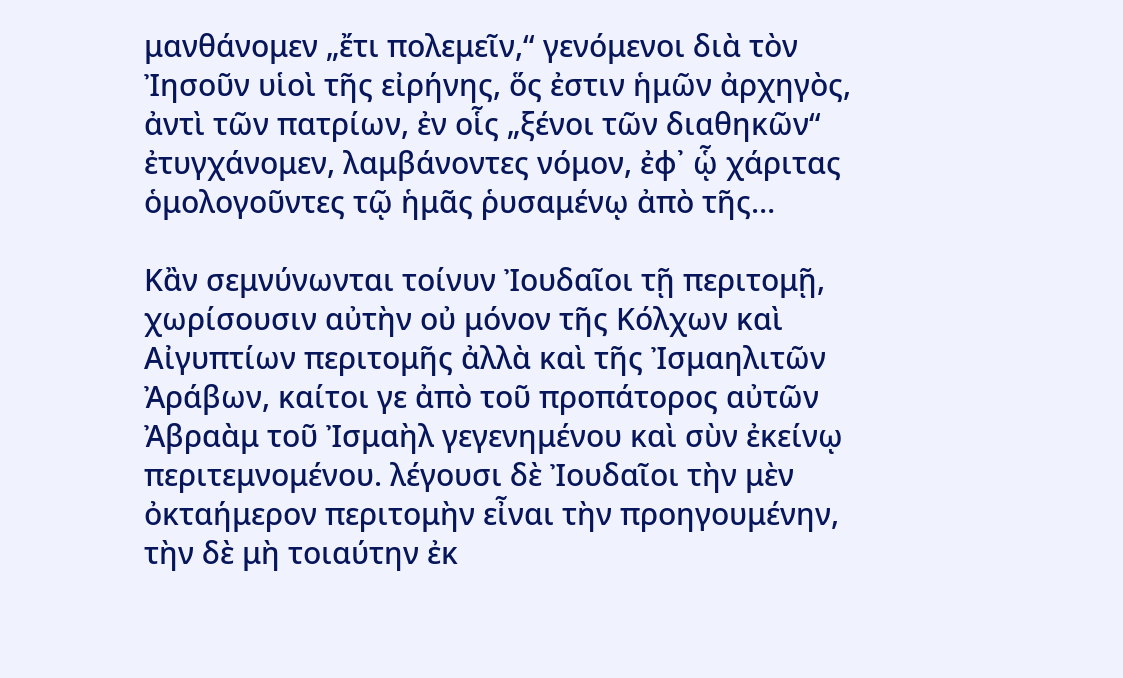μανθάνομεν „ἔτι πολεμεῖν,“ γενόμενοι διὰ τὸν Ἰησοῦν υἱοὶ τῆς εἰρήνης, ὅς ἐστιν ἡμῶν ἀρχηγὸς, ἀντὶ τῶν πατρίων, ἐν οἷς „ξένοι τῶν διαθηκῶν“ ἐτυγχάνομεν, λαμβάνοντες νόμον, ἐφ᾿ ᾧ χάριτας ὁμολογοῦντες τῷ ἡμᾶς ῥυσαμένῳ ἀπὸ τῆς…

Κἂν σεμνύνωνται τοίνυν Ἰουδαῖοι τῇ περιτομῇ, χωρίσουσιν αὐτὴν οὐ μόνον τῆς Κόλχων καὶ Αἰγυπτίων περιτομῆς ἀλλὰ καὶ τῆς Ἰσμαηλιτῶν Ἀράβων, καίτοι γε ἀπὸ τοῦ προπάτορος αὐτῶν Ἀβραὰμ τοῦ Ἰσμαὴλ γεγενημένου καὶ σὺν ἐκείνῳ περιτεμνομένου. λέγουσι δὲ Ἰουδαῖοι τὴν μὲν ὀκταήμερον περιτομὴν εἶναι τὴν προηγουμένην, τὴν δὲ μὴ τοιαύτην ἐκ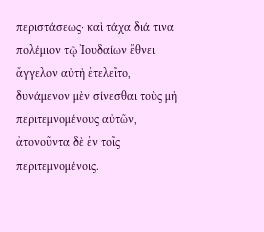περιστάσεως· καὶ τάχα διά τινα πολέμιον τῷ Ἰουδαίων ἔθνει ἄγγελον αὐτὴ ἐτελεῖτο, δυνάμενον μὲν σίνεσθαι τοὺς μὴ περιτεμνομένους αὐτῶν, ἀτονοῦντα δὲ ἐν τοῖς περιτεμνομένοις.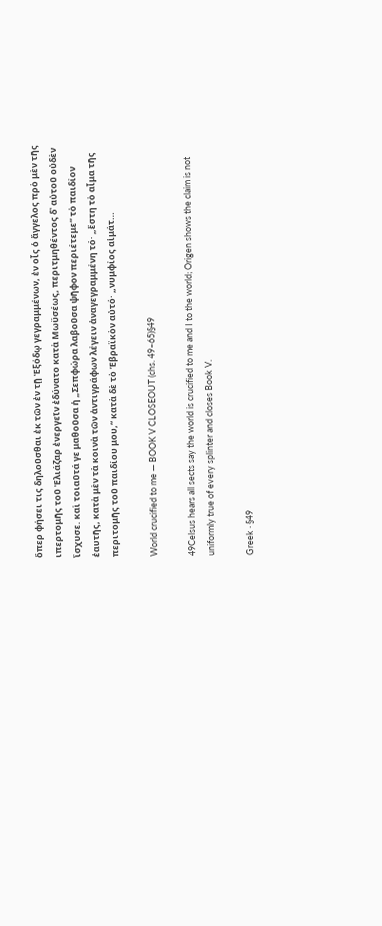ὅπερ φήσει τις δηλοῦσθαι ἐκ τῶν ἐν τῇ Ἐξόδῳ γεγραμμένων, ἐν οἷς ὁ ἄγγελος πρὸ μὲν τῆς ιπερτομῆς τοῦ Ἐλιάζαρ ἐνεργεῖν ἐδύνατο κατὰ Μωϋσέως, περιτμηθέντος δ᾿ αὐτοῦ οὐδὲν ἴσχυσε. καὶ τοιαῦτά γε μαθοῦσα ἡ „Σεπφώρα λαβοῦσα ψῆφον περιέτεμε“ τὸ παιδίον ἑαυτῆς, κατὰ μὲν τὰ κοινὰ τῶν ἀντιγράφων λέγειν ἀναγεγραμμένη τό· „ἔστη τὸ αἷμα τῆς περιτομῆς τοῦ παιδίου μου,“ κατὰ δὲ τὸ Ἑβραϊκὸν αὐτό· „νυμφίος αἱμάτ…

World crucified to me — BOOK V CLOSEOUT (chs. 49–65)§49

49Celsus hears all sects say the world is crucified to me and I to the world; Origen shows the claim is not uniformly true of every splinter and closes Book V.

Greek · §49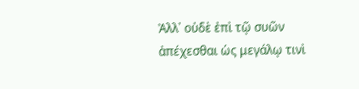Ἀλλ᾿ οὐδὲ ἐπὶ τῷ συῶν ἀπέχεσθαι ὡς μεγάλῳ τινὶ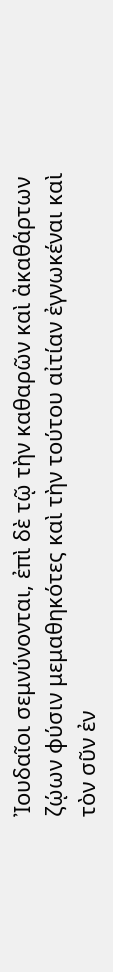Ἰουδαῖοι σεμνύνονται, ἐπὶ δὲ τῷ τὴν καθαρῶν καὶ ἀκαθάρτων ζῴων φύσιν μεμαθηκότες καὶ τὴν τούτου αἰτίαν ἐγνωκέναι καὶ τὸν σῦν ἐν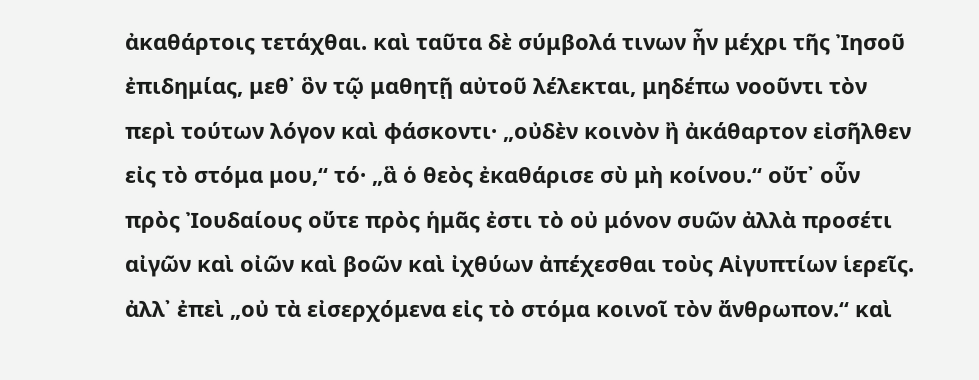ἀκαθάρτοις τετάχθαι. καὶ ταῦτα δὲ σύμβολά τινων ἦν μέχρι τῆς Ἰησοῦ ἐπιδημίας, μεθ᾿ ὃν τῷ μαθητῇ αὐτοῦ λέλεκται, μηδέπω νοοῦντι τὸν περὶ τούτων λόγον καὶ φάσκοντι· „οὐδὲν κοινὸν ἢ ἀκάθαρτον εἰσῆλθεν εἰς τὸ στόμα μου,“ τό· „ἃ ὁ θεὸς ἐκαθάρισε σὺ μὴ κοίνου.“ οὔτ᾿ οὖν πρὸς Ἰουδαίους οὔτε πρὸς ἡμᾶς ἐστι τὸ οὐ μόνον συῶν ἀλλὰ προσέτι αἰγῶν καὶ οἰῶν καὶ βοῶν καὶ ἰχθύων ἀπέχεσθαι τοὺς Αἰγυπτίων ἱερεῖς. ἀλλ᾿ ἐπεὶ „οὐ τὰ εἰσερχόμενα εἰς τὸ στόμα κοινοῖ τὸν ἄνθρωπον.“ καὶ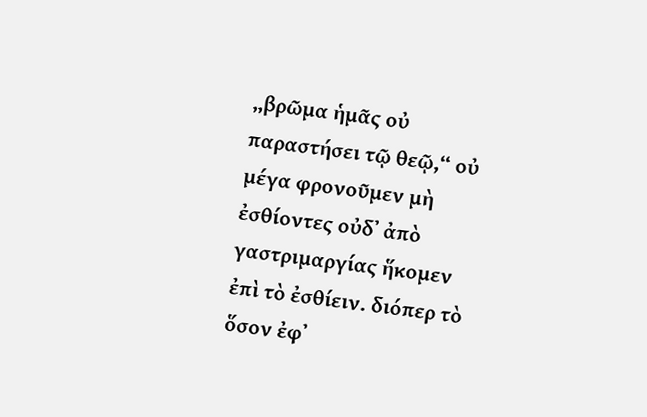„βρῶμα ἡμᾶς οὐ παραστήσει τῷ θεῷ,“ οὐ μέγα φρονοῦμεν μὴ ἐσθίοντες οὐδ᾿ ἀπὸ γαστριμαργίας ἥκομεν ἐπὶ τὸ ἐσθίειν. διόπερ τὸ ὅσον ἐφ᾿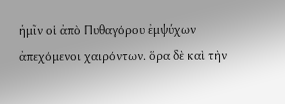ἡμῖν οἱ ἀπὸ Πυθαγόρου ἐμψύχων ἀπεχόμενοι χαιρόντων. ὅρα δὲ καὶ τὴν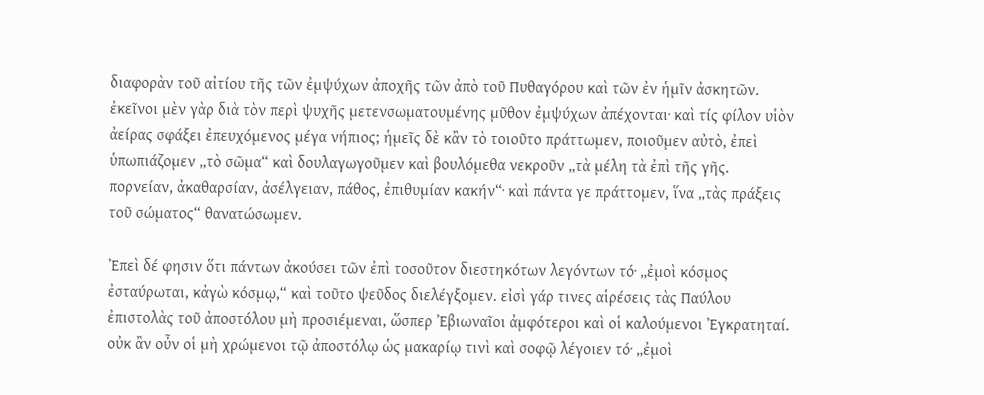διαφορὰν τοῦ αἰτίου τῆς τῶν ἐμψύχων ἀποχῆς τῶν ἀπὸ τοῦ Πυθαγόρου καὶ τῶν ἐν ἡμῖν ἀσκητῶν. ἐκεῖνοι μὲν γὰρ διὰ τὸν περὶ ψυχῆς μετενσωματουμένης μῦθον ἐμψύχων ἀπέχονται· καὶ τίς φίλον υἱὸν ἀείρας σφάξει ἐπευχόμενος μέγα νήπιος; ἡμεῖς δὲ κἂν τὸ τοιοῦτο πράττωμεν, ποιοῦμεν αὐτὸ, ἐπεὶ ὑπωπιάζομεν „τὸ σῶμα“ καὶ δουλαγωγοῦμεν καὶ βουλόμεθα νεκροῦν „τὰ μέλη τὰ ἐπὶ τῆς γῆς. πορνείαν, ἀκαθαρσίαν, ἀσέλγειαν, πάθος, ἐπιθυμίαν κακήν“· καὶ πάντα γε πράττομεν, ἵνα „τὰς πράξεις τοῦ σώματος“ θανατώσωμεν.

Ἐπεὶ δέ φησιν ὅτι πάντων ἀκούσει τῶν ἐπὶ τοσοῦτον διεστηκότων λεγόντων τό· „ἐμοὶ κόσμος ἐσταύρωται, κἀγὼ κόσμῳ,“ καὶ τοῦτο ψεῦδος διελέγξομεν. εἰσὶ γάρ τινες αἱρέσεις τὰς Παύλου ἐπιστολὰς τοῦ ἀποστόλου μὴ προσιέμεναι, ὥσπερ Ἐβιωναῖοι ἀμφότεροι καὶ οἱ καλούμενοι Ἐγκρατηταί. οὐκ ἂν οὖν οἱ μὴ χρώμενοι τῷ ἀποστόλῳ ὡς μακαρίῳ τινὶ καὶ σοφῷ λέγοιεν τό· „ἐμοὶ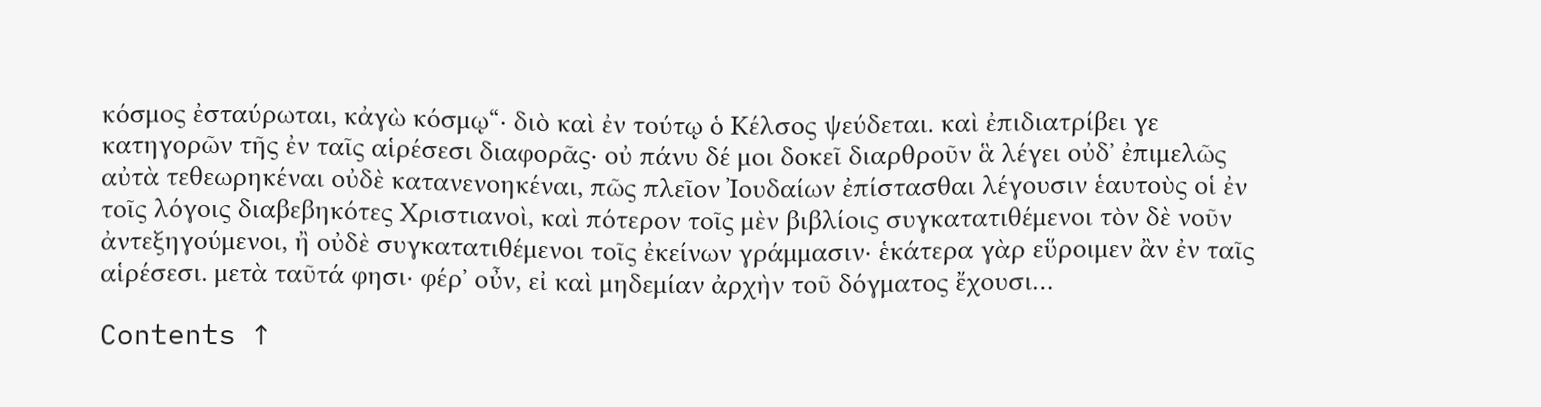κόσμος ἐσταύρωται, κἀγὼ κόσμῳ“· διὸ καὶ ἐν τούτῳ ὁ Κέλσος ψεύδεται. καὶ ἐπιδιατρίβει γε κατηγορῶν τῆς ἐν ταῖς αἱρέσεσι διαφορᾶς· οὐ πάνυ δέ μοι δοκεῖ διαρθροῦν ἃ λέγει οὐδ᾿ ἐπιμελῶς αὐτὰ τεθεωρηκέναι οὐδὲ κατανενοηκέναι, πῶς πλεῖον Ἰουδαίων ἐπίστασθαι λέγουσιν ἑαυτοὺς οἱ ἐν τοῖς λόγοις διαβεβηκότες Χριστιανοὶ, καὶ πότερον τοῖς μὲν βιβλίοις συγκατατιθέμενοι τὸν δὲ νοῦν ἀντεξηγούμενοι, ἢ οὐδὲ συγκατατιθέμενοι τοῖς ἐκείνων γράμμασιν· ἑκάτερα γὰρ εὕροιμεν ἂν ἐν ταῖς αἱρέσεσι. μετὰ ταῦτά φησι· φέρ᾿ οὖν, εἰ καὶ μηδεμίαν ἀρχὴν τοῦ δόγματος ἔχουσι…

Contents ↑